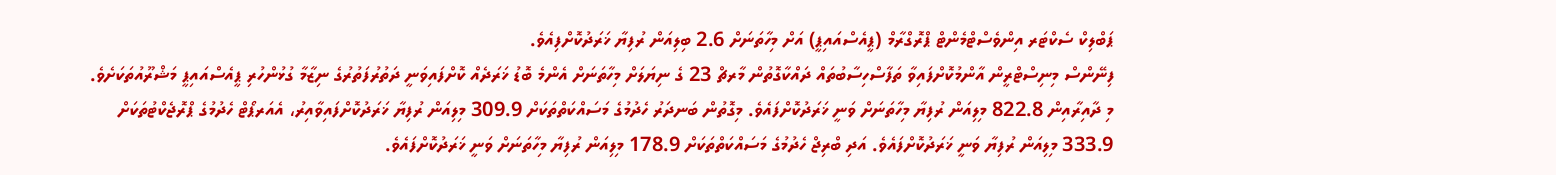ޕަބްލިކް ސެކްޓަރ އިންވެސްޓްމެންޓް ޕްރޮގްރާމް (ޕީއެސްއައިޕީ) އަށް މިހާތަނަށް 2.6 ބިލިއަން ރުފިޔާ ޚަރަދުކޮށްފިއެވެ.
ފިނޭންސް މިނިސްޓްރީން އާންމުކޮށްފައިވާ ތަފާސްހިސާބުތައް ދައްކާގޮތުން މާރޗް 23 ގެ ނިޔަލަށް މިހާތަނަށް އެންމެ ބޮޑު ޚަރަދެއް ކޮށްފައިވަނީ ދަތުރުފަތުރުގެ ނިޒާމާ ގުޅުންހުރި ޕީއެސްއައިޕީ މަޝްރޫއުތަކަށެވެ. މި ދާއިރާއިން 822.8 މިލިއަން ރުފިޔާ މިހާތަނަށް ވަނީ ޚަރަދުކޮށްފައެވެ. މިގޮތުން ބަނދަރު ހެދުމުގެ މަސައްކަތްތަކަށް 309.9 މިލިއަން ރުފިޔާ ޚަރަދުކޮށްފައިވާއިރު، އެއަރޕޯޓް ހެދުމުގެ ޕްރޮޖެކްޓުތަކަށް 333.9 މިލިއަން ރުފިޔާ ވަނީ ޚަރަދުކޮށްފައެވެ. އަދި ބްރިޖް ހެދުމުގެ މަސައްކަތްތަކަށް 178.9 މިލިއަން ރުފިޔާ މިހާތަނަށް ވަނީ ޚަރަދުކޮށްފައެވެ.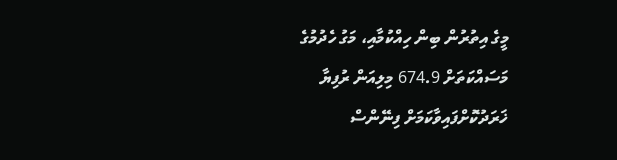މީގެ އިތުރުން ބިން ހިއްކުމާއި، މަގު ހެދުމުގެ މަސައްކަތަށް 674.9 މިލިއަން ރުފިޔާ ޚަރަދުކޮށްފައިވާކަމަށް ފިނޭންސް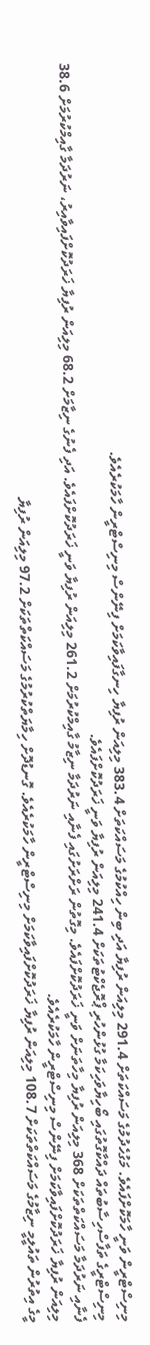މިނިސްޓްރީން ވަނީ ހާމަކޮށްފައެވެ. މަގުހެދުމުގެ މަސައްކަތަށް 291.4 މިލިއަން ރުފިޔާ އަދި ބިން ހިއްކުމުގެ މަސައްކަތަށް 383.4 މިލިއަން ރުފިޔާ ހިނގާފައިވާކަމަށް ފިނޭންސް މިނިސްޓްރީން ހާމަކުރެއެވެ.
މިނިސްޓްރީގެ ތަފާސްހިސާބުތައް ދައްކާގޮތުގައި ބޯހިޔާވަހިކަމާ ގުޅުންހުރި ޕްރޮޖެކްޓުތަކަށް 241.4 މިލިއަން ރުފިޔާ ވަނީ ޚަރަދުކޮށްފައެވެ.
ފެނާއި ނަރުދަމާ މަސައްކަތްތަކަށް 368 މިލިއަން ރުފިޔާ މިހާތަނަށް ވަނީ ޚަރަދުކޮށްފައެވެ. މިގޮތުން ރަށްރަށުގައި ފެނާއި ނަރުދަމާ ނިޒާމު ގާއިމްކުރުމަށް 261.2 މިލިއަން ރުފިޔާ ވަނީ ޚަރަދުކޮށްފައެވެ. އަދި ފެނުގެ ނިޒާމަށް 68.2 މިލިއަން ރުފިޔާ ޚަރަދުކޮށްފައިވާއިރު، ނަރުދަމާ ގާއިމްކުރުމަށް 38.6 މިލިއަން ރުފިޔާ ޚަރަދުކޮށްފައިވާކަމަށް ފިނޭންސް މިނިސްޓްރީން ހާމަކުރެއެވެ.
މީގެ އިތުރުން ތައުލީމީ ނިޒާމުގެ މަސައްކަތްތަކަށް 108.7 މިލިއަން ރުފިޔާ ޚަރަދުކޮށްފައިވާކަމަށް މިނިސްޓްރީން ހާމަކުރެއެވެ. ގޮނޑުދޮށް ހިމާޔަތްކުރުމުގެ މަސައްކަތްތަކަށް 97.2 މިލިއަން ރުފިޔާ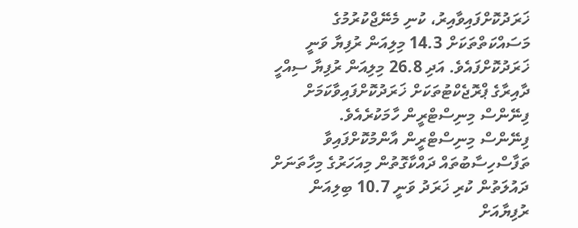ޚަރަދުކޮށްފައިވާއިރު، ކުނި މެނޭޖްކުރުމުގެ މަސައްކަތްތަކަށް 14.3 މިލިއަން ރުފިޔާ ވަނީ ޚަރަދުކޮށްފައެވެ. އަދި 26.8 މިލިއަން ރުފިޔާ ސިއްހީ ދާއިރާގެ ޕްރޮޖެކްޓުތަކަށް ޚަރަދުކޮށްފައިވާކަމަށް ފިނޭންސް މިނިސްޓްރީން ހާމަކުރެއެވެ.
ފިނޭންސް މިނިސްޓްރީން އާންމުކޮށްފައިވާ ތަފާސްހިސާބުތައް ދައްކާގޮތުން މިއަހަރުގެ މިހާތަނަށް ދައުލަތުން ކުރި ޚަރަދު ވަނީ 10.7 ބިލިއަން ރުފިޔާއަށް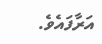އަރާފައެވެ.